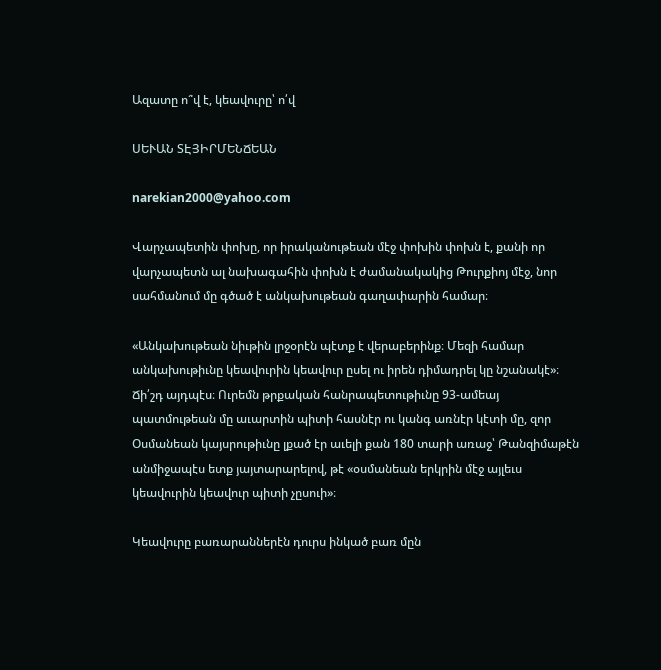Ազատը ո՞վ է, կեավուրը՝ ո՛վ

ՍԵՒԱՆ ՏԷՅԻՐՄԵՆՃԵԱՆ

narekian2000@yahoo.com

Վարչապետին փոխը, որ իրականութեան մէջ փոխին փոխն է, քանի որ վարչապետն ալ նախագահին փոխն է ժամանակակից Թուրքիոյ մէջ, նոր սահմանում մը գծած է անկախութեան գաղափարին համար։

«Անկախութեան նիւթին լրջօրէն պէտք է վերաբերինք։ Մեզի համար անկախութիւնը կեավուրին կեավուր ըսել ու իրեն դիմադրել կը նշանակէ»։ Ճի՛շդ այդպէս։ Ուրեմն թրքական հանրապետութիւնը 93-ամեայ պատմութեան մը աւարտին պիտի հասնէր ու կանգ առնէր կէտի մը, զոր Օսմանեան կայսրութիւնը լքած էր աւելի քան 180 տարի առաջ՝ Թանզիմաթէն անմիջապէս ետք յայտարարելով, թէ «օսմանեան երկրին մէջ այլեւս կեավուրին կեավուր պիտի չըսուի»։

Կեավուրը բառարաններէն դուրս ինկած բառ մըն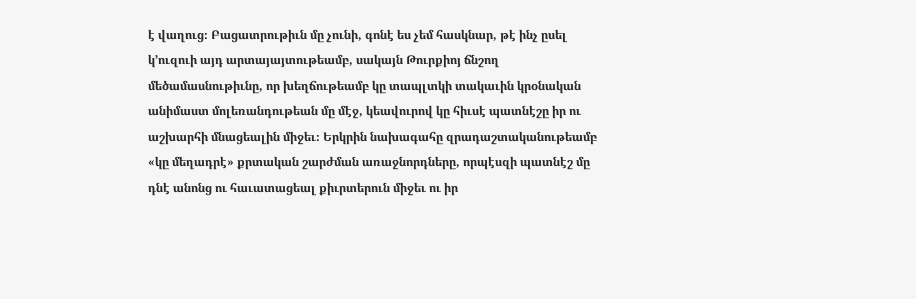է վաղուց։ Բացատրութիւն մը չունի, գոնէ ես չեմ հասկնար, թէ ինչ ըսել կ՚ուզուի այդ արտայայտութեամբ, սակայն Թուրքիոյ ճնշող մեծամասնութիւնը, որ խեղճութեամբ կը տապլտկի տակաւին կրօնական անիմաստ մոլեռանդութեան մը մէջ, կեավուրով կը հիւսէ պատնէշը իր ու աշխարհի մնացեալին միջեւ։ Երկրին նախագահը զրադաշտականութեամբ «կը մեղադրէ» քրտական շարժման առաջնորդները, որպէսզի պատնէշ մը դնէ անոնց ու հաւատացեալ քիւրտերուն միջեւ ու իր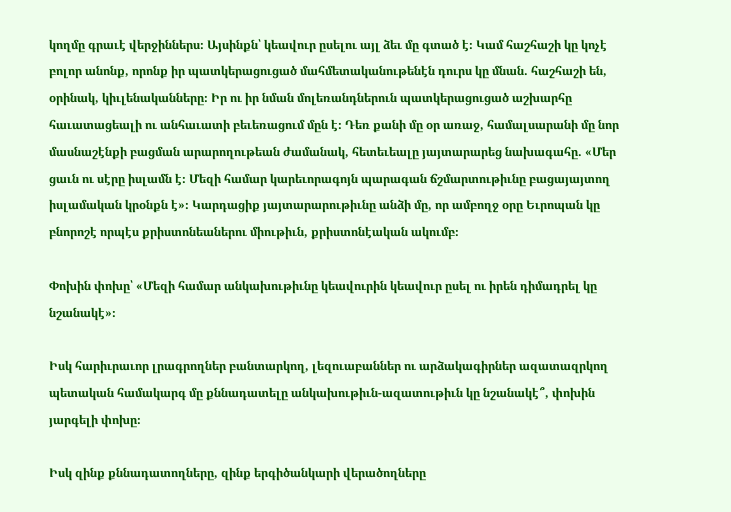կողմը գրաւէ վերջիններս։ Այսինքն՝ կեավուր ըսելու այլ ձեւ մը գտած է։ Կամ հաշհաշի կը կոչէ բոլոր անոնք, որոնք իր պատկերացուցած մահմետականութենէն դուրս կը մնան. հաշհաշի են, օրինակ, կիւլենականները։ Իր ու իր նման մոլեռանդներուն պատկերացուցած աշխարհը հաւատացեալի ու անհաւատի բեւեռացում մըն է։ Դեռ քանի մը օր առաջ, համալսարանի մը նոր մասնաշէնքի բացման արարողութեան ժամանակ, հետեւեալը յայտարարեց նախագահը. «Մեր ցաւն ու սէրը իսլամն է։ Մեզի համար կարեւորագոյն պարագան ճշմարտութիւնը բացայայտող իսլամական կրօնքն է»։ Կարդացիք յայտարարութիւնը անձի մը, որ ամբողջ օրը Եւրոպան կը բնորոշէ որպէս քրիստոնեաներու միութիւն, քրիստոնէական ակումբ։

Փոխին փոխը՝ «Մեզի համար անկախութիւնը կեավուրին կեավուր ըսել ու իրեն դիմադրել կը նշանակէ»։

Իսկ հարիւրաւոր լրագրողներ բանտարկող, լեզուաբաններ ու արձակագիրներ ազատազրկող պետական համակարգ մը քննադատելը անկախութիւն-ազատութիւն կը նշանակէ՞, փոխին յարգելի փոխը։

Իսկ զինք քննադատողները, զինք երգիծանկարի վերածողները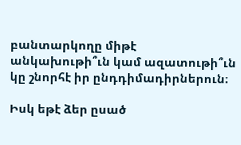բանտարկողը միթէ անկախութի՞ւն կամ ազատութի՞ւն կը շնորհէ իր ընդդիմադիրներուն։

Իսկ եթէ ձեր ըսած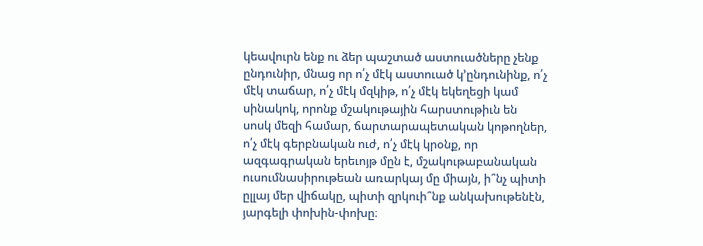կեավուրն ենք ու ձեր պաշտած աստուածները չենք ընդունիր, մնաց որ ո՛չ մէկ աստուած կ՚ընդունինք, ո՛չ մէկ տաճար, ո՛չ մէկ մզկիթ, ո՛չ մէկ եկեղեցի կամ սինակոկ, որոնք մշակութային հարստութիւն են սոսկ մեզի համար, ճարտարապետական կոթողներ, ո՛չ մէկ գերբնական ուժ, ո՛չ մէկ կրօնք, որ ազգագրական երեւոյթ մըն է, մշակութաբանական ուսումնասիրութեան առարկայ մը միայն, ի՞նչ պիտի ըլլայ մեր վիճակը, պիտի զրկուի՞նք անկախութենէն, յարգելի փոխին-փոխը։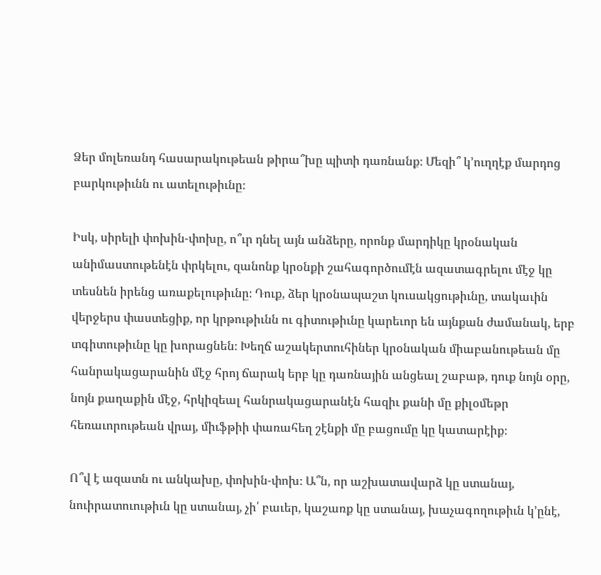Ձեր մոլեռանդ հասարակութեան թիրա՞խը պիտի դառնանք։ Մեզի՞ կ՚ուղղէք մարդոց բարկութիւնն ու ատելութիւնը։

Իսկ, սիրելի փոխին-փոխը, ո՞ւր դնել այն անձերը, որոնք մարդիկը կրօնական անիմաստութենէն փրկելու, զանոնք կրօնքի շահագործումէն ազատագրելու մէջ կը տեսնեն իրենց առաքելութիւնը։ Դուք, ձեր կրօնապաշտ կուսակցութիւնը, տակաւին վերջերս փաստեցիք, որ կրթութիւնն ու գիտութիւնը կարեւոր են այնքան ժամանակ, երբ տգիտութիւնը կը խորացնեն։ Խեղճ աշակերտուհիներ կրօնական միաբանութեան մը հանրակացարանին մէջ հրոյ ճարակ երբ կը դառնային անցեալ շաբաթ, դուք նոյն օրը, նոյն քաղաքին մէջ, հրկիզեալ հանրակացարանէն հազիւ քանի մը քիլօմեթր հեռաւորութեան վրայ, միւֆթիի փառահեղ շէնքի մը բացումը կը կատարէիք։

Ո՞վ է ազատն ու անկախը, փոխին-փոխ։ Ա՞ն, որ աշխատավարձ կը ստանայ, նուիրատուութիւն կը ստանայ, չի՛ բաւեր, կաշառք կը ստանայ, խաչագողութիւն կ՚ընէ,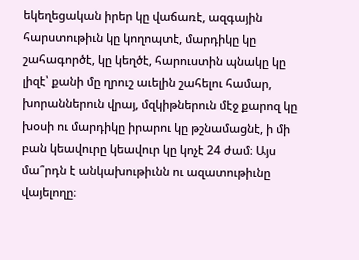եկեղեցական իրեր կը վաճառէ, ազգային հարստութիւն կը կողոպտէ, մարդիկը կը շահագործէ, կը կեղծէ, հարուստին պնակը կը լիզէ՝ քանի մը ղրուշ աւելին շահելու համար, խորաններուն վրայ, մզկիթներուն մէջ քարոզ կը խօսի ու մարդիկը իրարու կը թշնամացնէ, ի մի բան կեավուրը կեավուր կը կոչէ 24 ժամ։ Այս մա՞րդն է անկախութիւնն ու ազատութիւնը վայելողը։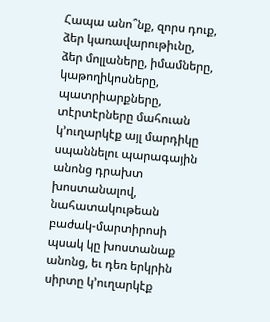Հապա անո՞նք, զորս դուք, ձեր կառավարութիւնը, ձեր մոլլաները, իմամները, կաթողիկոսները, պատրիարքները, տէրտէրները մահուան կ՚ուղարկէք այլ մարդիկը սպաննելու պարագային անոնց դրախտ խոստանալով, նահատակութեան բաժակ-մարտիրոսի պսակ կը խոստանաք անոնց, եւ դեռ երկրին սիրտը կ՚ուղարկէք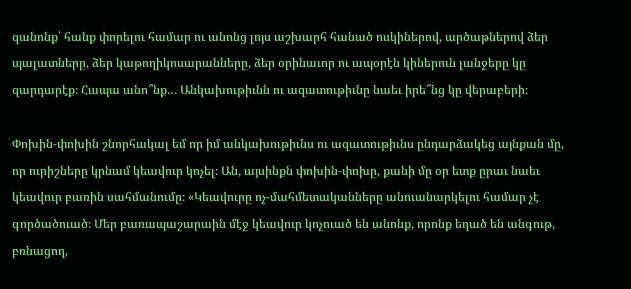զանոնք՝ հանք փորելու համար ու անոնց լոյս աշխարհ հանած ոսկիներով, արծաթներով ձեր պալատները, ձեր կաթողիկոսարանները, ձեր օրինաւոր ու ապօրէն կիներուն լանջերը կը զարդարէք։ Հապա անո՞նք… Անկախութիւնն ու ազատութիւնը նաեւ իրե՞նց կը վերաբերի։

Փոխին-փոխին շնորհակալ եմ որ իմ անկախութիւնս ու ազատութիւնս ընդարձակեց այնքան մը, որ ուրիշները կրնամ կեավուր կոչել։ Ան, այսինքն փոխին-փոխը, քանի մը օր ետք ըրաւ նաեւ կեավուր բառին սահմանումը։ «Կեավուրը ոչ-մահմետականները անուանարկելու համար չէ գործածուած։ Մեր բառապաշարաին մէջ կեավուր կոչուած են անոնք, որոնք եղած են անգութ, բռնացող,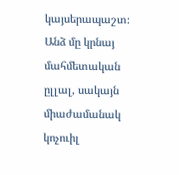կայսերապաշտ։ Անձ մը կրնայ մահմետական ըլլալ, սակայն միաժամանակ կոչուիլ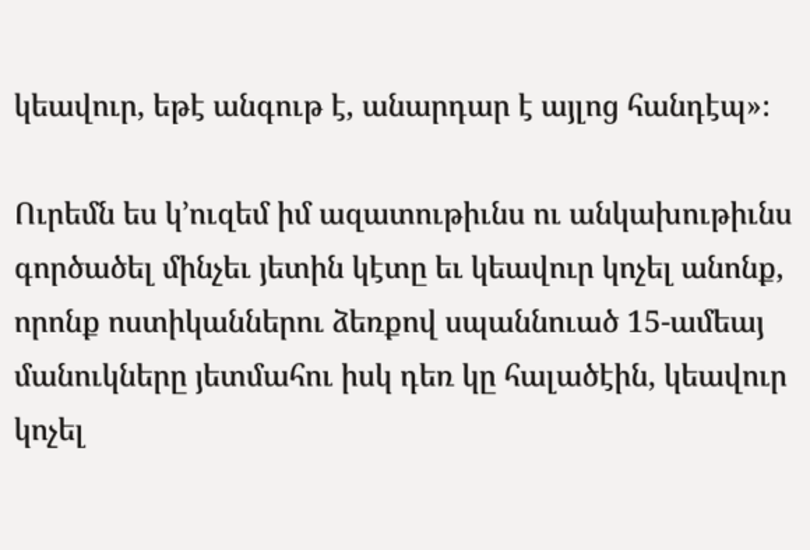կեավուր, եթէ անգութ է, անարդար է այլոց հանդէպ»։

Ուրեմն ես կ՚ուզեմ իմ ազատութիւնս ու անկախութիւնս գործածել մինչեւ յետին կէտը եւ կեավուր կոչել անոնք, որոնք ոստիկաններու ձեռքով սպաննուած 15-ամեայ մանուկները յետմահու իսկ դեռ կը հալածէին, կեավուր կոչել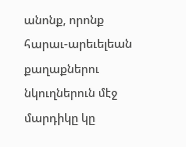անոնք, որոնք հարաւ-արեւելեան քաղաքներու նկուղներուն մէջ մարդիկը կը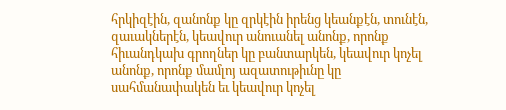հրկիզէին, զանոնք կը զրկէին իրենց կեանքէն, տունէն, զաւակներէն, կեավուր անուանել անոնք, որոնք հիւանդկախ գրողներ կը բանտարկեն, կեավուր կոչել անոնք, որոնք մամլոյ ազատութիւնը կը սահմանափակեն եւ կեավուր կոչել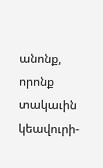անոնք, որոնք տակաւին կեավուրի-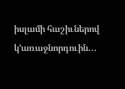իսլամի հաշիւներով կ՚առաջնորդուին...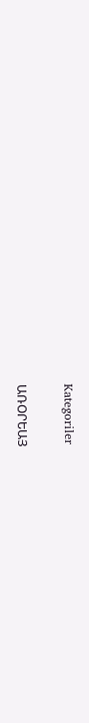Kategoriler

ԱՌՕՐԵԱՅ